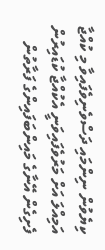ކިޔެވުން ނިންމައި ދަސްވެނިވެފައިވާ މި ކުއްޖާ އަމިއްލަ އަށް މަރުވެފައިވަނީ އެކުއްޖާ ކުޑައިރުން ފެށިގެން އޭނާގެ މައިންބަފައިންގެ ފަރާތުން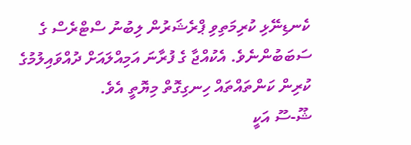ކެނޑިނޭޅި ކުރިމަތިވި ޕްރެޝަރުން ލިބުނު ސްޓްރެސް ގެ ސަބަބުންނެވެ. އެކުއްޖާ ގެ ފުރާނަ އަމިއްލައަށް ދުއްވައިލުމުގެ ކުރިން ކަންތައްތައް ހިނގިގޮތް މިޔޮތީ އެވެ.
ޝޫ-ސޫ އަކީ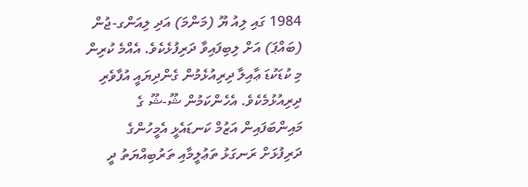1984 ގައި ލިއު ޔޫ (މަންމަ) އަދި ލިއަންގ-ޖުން (ބައްޕަ) އަށް ލިބިފައިވާ ދަރިފުޅެކެވެ. އެއްމެ ކުރިން މި ކުޑަކުޑަ ޢާއިލާ ދިރިއުޅެމުން ގެންދިޔައީ އުފާވެރި ދިރިއުޅުމެކެވެ. އެހެންކަމުން ޝޫ-ޝޫ ގެ މައިންބަފައިން އަޒުމް ކަނޑައެޅީ އެމީހުންގެ ދަރިފުޅަށް ރަނގަޅު ތަޢުލީމާއި ތަރުބިއްޔަތު ދީ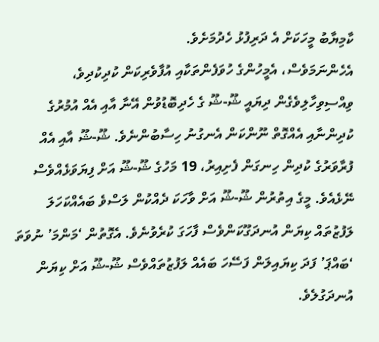ކާމިޔާބު މީހަކަށް އެ ދަރިފުޅު ހެދުމަށެވެ.
އެހެންނަމަވެސް، އެމީހުންގެ ހުވަފެންތަކާއި އުފާވެރިކަން ކުދިކުދިވެ، ވިއްސިވިހާލިވެގެން ދިޔައީ ޝޫ-ޝޫ ގެ ހެދިބޮޑުވުން އޭނާ އާއި އެއް އުމުރުގެ ކުދިންނާއި އެއްގޮތް ނޫންކަން އެނގުނު ހިސާބުންނެވެ. ޝޫ-ޝޫ އާއި އެއް ފުރާވަރުގެ ކުދިން ހިނގަން ފެށިއިރު، 19 މަހުގެ ޝޫ-ޝޫ އަށް ފިޔަވަޅެއްވެސް ނޭޅެއެވެ. މީގެ އިތުރުން ޝޫ-ޝޫ އަށް ވާހަކަ ދެއްކުން ލަސްވެ ބައެއްކަހަލަ ލަފުޒުތައް ކިޔަން އުނދަގޫކަންވެސް ފާހަގަ ކުރެވުނެވެ. އެގޮތުން ‘މަންމަ’ ނުވަތަ ‘ބައްޕަ’ ފަދަ ކިޔައިލަން ފަސޭހަ ބައެއް ލަފުޒުތައްވެސް ޝޫ-ޝޫ އަށް ކިޔަން އުނދަގުލެވެ.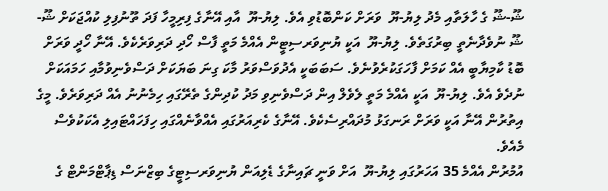ޝޫ-ޝޫ ގެ ހާލަތާއި މެދު ލިޔު-ޔޫ  ވަރަށް ކަންބޮޑުވި އެވެ. ލިޔު-ޔޫ  އާއި އޭނާގެ ފިރިމީހާ ފަދަ ތޫނުފިލި ކުއްޖަކަށް ޝޫ-ޝޫ ނުވެދާނެތީ ބިރުގަތެވެ. ލިޔު-ޔޫ  އަކީ ޔުނިވަރސިޓީން އެއްމެ މަތީ ފާސް ހޯދި ދަރިވަރެކެވެ. އޭނާ ހޯދީ ވަރަށް ބޮޑު ކާމިޔާބީ އެއް ކަމަށް ފާހަގަކުރެވުނެވެ. ސަބަބަކީ އެދުވަސްވަރު މާކަ ގިނަ ބަޔަކަށް ދަސްވެނިވުމާއި ހަމައަކަށް ނުދެވެ އެވެ. ލިޔު-ޔޫ  އަކީ އެއްމެ މަތީ ލެވެލް އިން ދަސްވެނިވި މަދު ކުދިންގެ ތެރޭގައި ހިމެނުނު އެއް ދަރިވަރެވެ. މީގެ އިތުރުން އޭނާ އަކީ ވަރަށް ރަނގަޅު މުދައްރިސެކެވެ. އޭނާގެ ކެރިއަރުގައި އެއްވާނެއްގައި ހިފަހައްޓައިލި އެކަކުވެސް މެއެވެ.
އުމުރުން އެއްމެ 35 އަހަރުގައި ލިޔު-ޔޫ  އަށް ވަނީ ޗައިނާގެ ޑެލިއަން ޔުނިވަރސިޓީގެ ބިޒްނަސް ޑިޕާޓްމަންޓް ގެ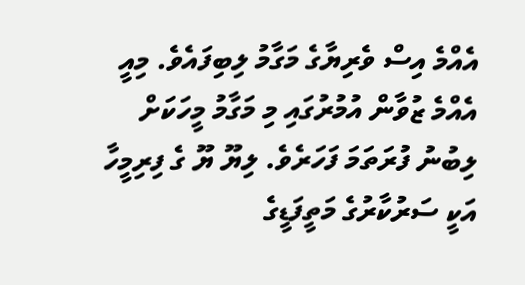އެއްމެ އިސް ވެރިޔާގެ މަގާމު ލިބިފައެވެ. މިއީ އެއްމެ ޒުވާން އުމުރުގައި މި މަގާމު މީހަކަށް ލިބުނު ފުރަތަމަ ފަހަރެވެ. ލިޔޫ ޔޫ ގެ ފިރިމީހާ އަކީ ސަރުކާރުގެ މަތީފަޑީގެ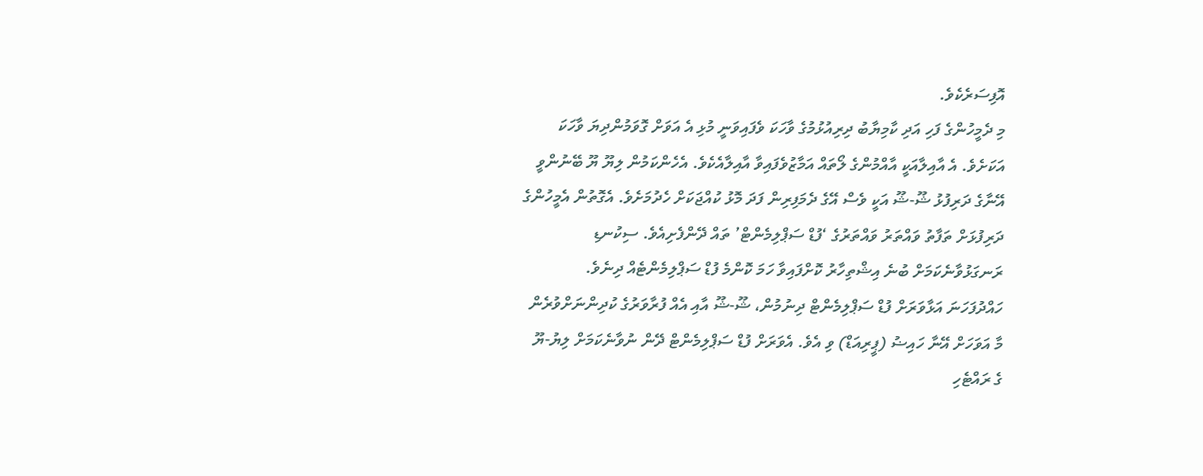އޮފިސަރެކެވެ.
މި ދެމީހުންގެ ފަހި އަދި ކާމިޔާބު ދިރިއުޅުމުގެ ވާހަކަ ވެފައިވަނީ މުޅި އެ އަވަށް ގޮވަމުންދިޔަ ވާހަކަ އަކަށެވެ. އެ އާއިލާއަކީ އާއްމުންގެ ލޯތައް އަމާޒުވެފައިވާ އާއިލާއެކެވެ. އެހެންކަމުން ލިޔޫ ޔޫ ބޭނުންވީ އޭނާގެ ދަރިފުޅު ޝޫ-ޝޫ އަކީ ވެސް އޭގެ ދެމަފިރިން ފަދަ މޮޅު ކުއްޖަކަށް ހެދުމަށެވެ. އެގޮތުން އެމީހުންގެ ދަރިފުޅަށް ތަފާތު ވައްތަރު ވައްތަރުގެ ‘ފުޑް ސަޕްލިމެންޓް’ ތައް ދޭންފެށިއެވެ. ސިކުނޑި ރަނގަޅުވާނެކަމަށް ބުނެ އިޝްތިހާރު ކޮށްފައިވާ ހަމަ ކޮންމެ ފުޑް ސަޕްލިމެންޓެއް ދިނެވެ.
ހައްދުފަހަނަ އަޅާވަރަށް ފުޑް ސަޕްލިމެންޓް ދިނުމުން، ޝޫ-ޝޫ އާއި އެއް ފުރާވަރުގެ ކުދިންނަށްވުރެން މާ އަވަހަށް އޭނާ ހައިޟު (ޕީރިއަޑް) ވި އެވެ. އެވަރަށް ފުޑް ސަޕްލިމެންޓް ދޭން ނުވާނެކަމަށް ލިޔު-ޔޫ  ގެ ރައްޓެހި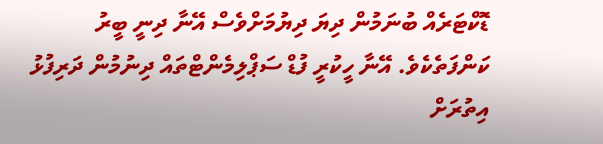ޑޮކްޓަރެއް ބުނަމުން ދިޔަ ދިޔުމަށްވެސް އޭނާ ދިނީ ބީރު ކަންފަތެކެވެ. އޭނާ ހީކުރީ ފުޑް ސަޕްލިމެންޓްތައް ދިނުމުން ދަރިފުޅު އިތުރަށް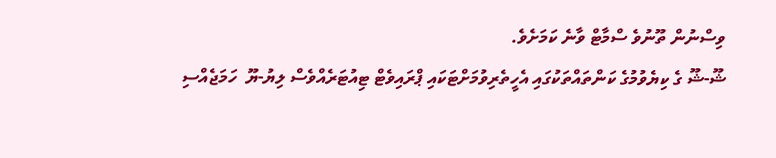ވިސްނުން ތޫނުވެ ސްމާޓް ވާނެ ކަމަށެވެ.
ޝޫ-ޝޫ ގެ ކިޔެވުމުގެ ކަންތައްތަކުގައި އެހީތެރިވުމަށްޓަކައި ޕްރައިވެޓް ޓިއުޓަރެއްވެސް ލިޔު-ޔޫ  ހަމަޖެއްސި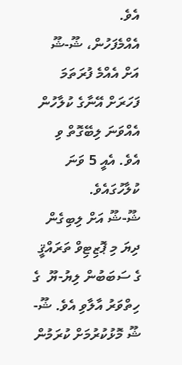އެވެ.
އެއްމެފަހުން، ޝޫ-ޝޫ އަށް އެއްމެ ފުރަތަމަ ފަހަރަށް އޭނާގެ ކުލާހުން އެއްވަނަ ލިބޭގޮތް ވި އެވެ. އެއީ 5 ވަނަ ކުލާހުގައެވެ.
ޝޫ-ޝޫ އަށް ލިބިގެން ދިޔަ މި ޕޮޒިޓިވް ތަރައްޤީ ގެ ސަބަބުން ލިޔު-ޔޫ  ގެ ހިތްވަރު އާލާވި އެވެ. ޝޫ-ޝޫ މޮޅުކުރުމަށް ކުރަމުން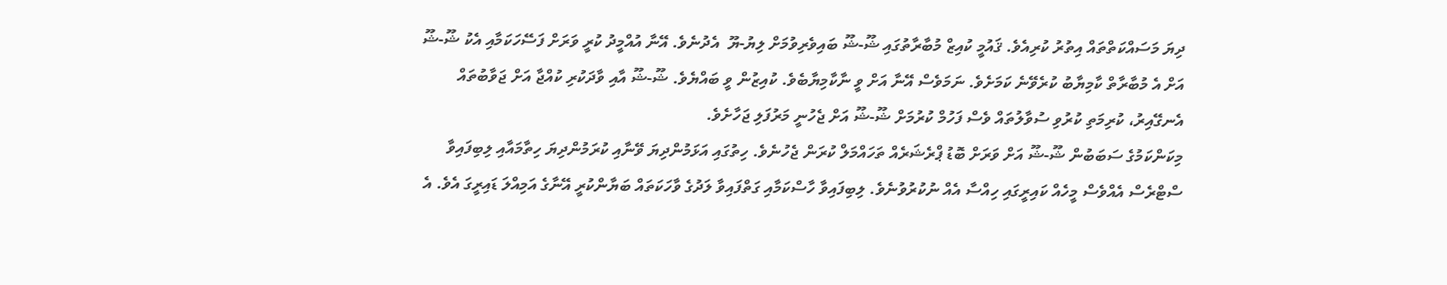ދިޔަ މަސައްކަތްތައް އިތުރު ކުރިއެވެ. ޤައުމީ ކުއިޒް މުބާރާތުގައި ޝޫ-ޝޫ ބައިވެރިވުމަށް ލިޔު-ޔޫ  އެދުނެވެ. އޭނާ އުއްމީދު ކުރީ ވަރަށް ފަސޭހަކަމާއި އެކު ޝޫ-ޝޫ އަށް އެ މުބާރާތް ކާމިޔާބު ކުރެވޭނެ ކަމަށެވެ. ނަމަވެސް އޭނާ އަށް ވީ ނާކާމިޔާބެވެ. ކުއިޒުން ވީ ބައްޔެވެ. ޝޫ-ޝޫ އާއި ވާދަކުރި ކުއްޖާ އަށް ޖަވާބުތައް އެނގޭއިރު، ކުރިމަތި ކުރުވި ސުވާލުތައް ވެސް ފަހުމް ކުރުމަށް ޝޫ-ޝޫ އަށް ޖެހުނީ މަރުފަލި ޖަހާށެވެ.
މިކަންކަމުގެ ސަބަބުން ޝޫ-ޝޫ އަށް ވަރަށް ބޮޑު ޕްރެޝަރެއް ތަހައްމަލް ކުރަން ޖެހުނެވެ. ހިތުގައި އަޅަމުންދިޔަ ވޭނާއި ކުރަމުންދިޔަ ހިތާމައާއި ލިބިފައިވާ ސްޓްރެސް އެއްވެސް މީހެއް ކައިރީގައި ހިއްސާ އެއް ނުކުރުވުނެވެ. ލިބިފައިވާ ހާސްކަމާއި ގަތްފައިވާ ލަދުގެ ވާހަކަތައް ބަޔާންކުރީ އޭނާގެ އަމިއްލަ ޑައިރީގަ އެވެ. އެ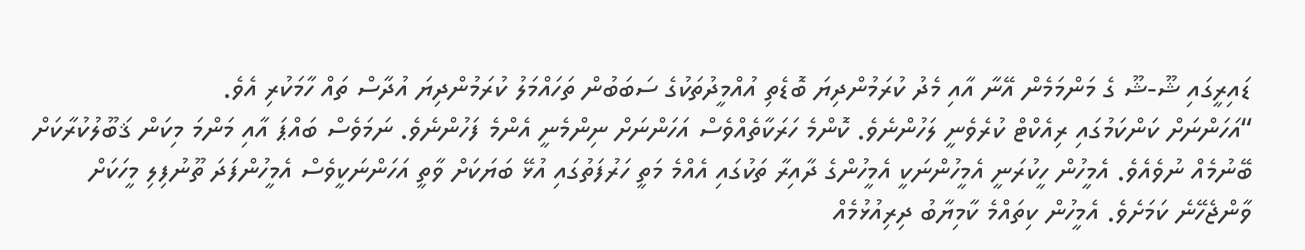ޑައިރީގައި ޝޫ-ޝޫ ގެ މަންމަމެން އޭނާ އާއި މެދު ކުރަމުންދިޔަ ބޮޑެތި އުއްމީދުތަކުގެ ސަބަބުން ތަހައްމަލު ކުރަމުންދިޔަ އުދާސް ތައް ހާމަކުރި އެވެ.
“އަހަންނަށް ކަންކަމުގައި ރިއެކްޓް ކުރެވެނީ ލަހުންނެވެ. ކޮންމެ ހަރަކާތެއްވެސް އަހަންނަށް ނިންމެނީ އެންމެ ފަހުންނެވެ. ނަމަވެސް ބައްޕަ އާއި މަންމަ މިކަން ޤަބޫލުކުރާކަށް ބޭނުމެއް ނުވެއެވެ. އެމީހުން ހީކުރަނީ އެމީހުންނަކީ އެމީހުންގެ ދާއިރާ ތަކުގައި އެއްމެ މަތީ ހަރުފަތުގައި އުޅޭ ބަޔަކަށް ވާތީ އަހަންނަކީވެސް އެމީހުންފަދަ ތޫނުފިލި މީހަކަށް ވާންޖެހޭނެ ކަމަށެވެ. އެމީހުން ކިތައްމެ ކާމިޔާބު ދިރިއުޅުމެއް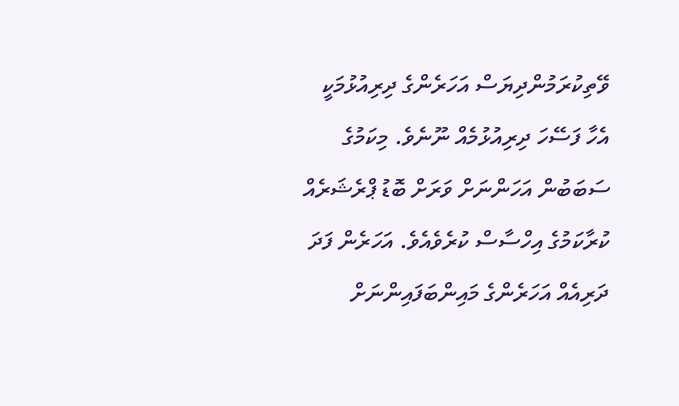ވޭތިކުރަމުންދިޔަސް އަހަރެންގެ ދިރިއުޅުމަކީ އެހާ ފަސޭހަ ދިރިއުޅުމެއް ނޫނެވެ. މިކަމުގެ ސަބަބުން އަހަންނަށް ވަރަށް ބޮޑު ޕްރެޝަރެއް ކުރާކަމުގެ އިހްސާސް ކުރެވެއެވެ. އަހަރެން ފަދަ ދަރިއެއް އަހަރެންގެ މައިންބަފައިންނަށް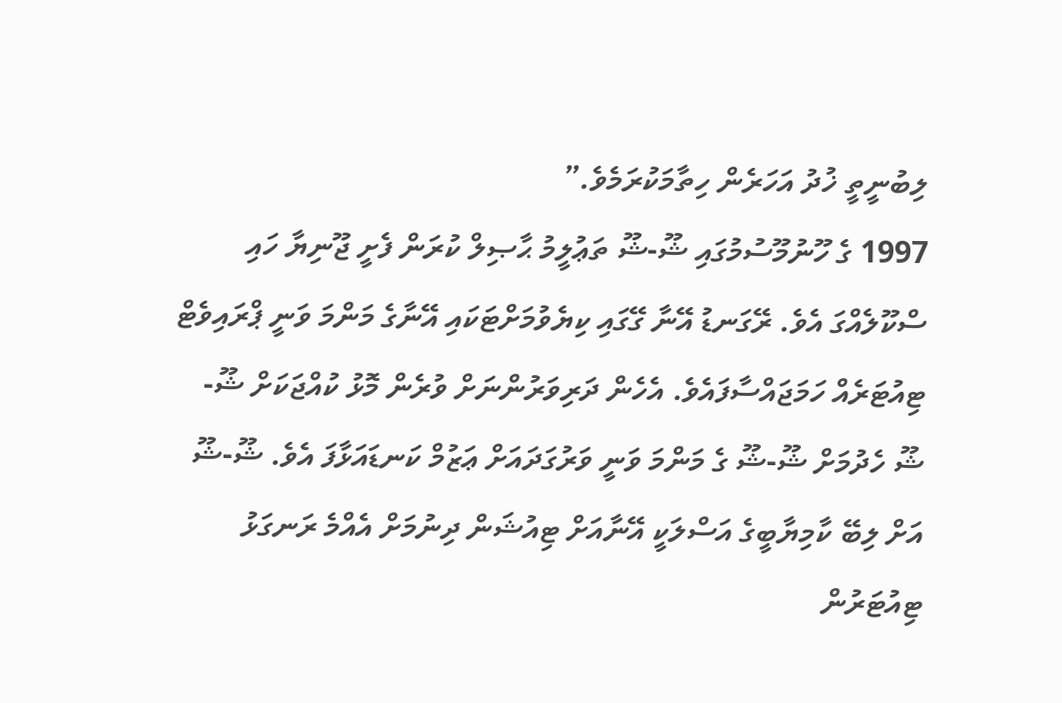ލިބުނީތީ ޚުދު އަހަރެން ހިތާމަކުރަމެވެ.”
1997 ގެ ހޫނުމޫސުމުގައި ޝޫ-ޝޫ ތަޢުލީމު ޙާޞިލް ކުރަން ފެށީ ޖޫނިޔާ ހައި ސްކޫލެއްގަ އެވެ. ރޭގަނޑު އޭނާ ގޭގައި ކިޔެވުމަށްޓަކައި އޭނާގެ މަންމަ ވަނީ ޕްރައިވެޓް ޓިއުޓަރެއް ހަމަޖައްސާފައެވެ. އެހެން ދަރިވަރުންނަށް ވުރެން މޮޅު ކުއްޖަކަށް ޝޫ-ޝޫ ހެދުމަށް ޝޫ-ޝޫ ގެ މަންމަ ވަނީ ވަރުގަދައަށް ޢަޒުމް ކަނޑައަޅާފަ އެވެ. ޝޫ-ޝޫ އަށް ލިބޭ ކާމިޔާބީގެ އަސްލަކީ އޭނާއަށް ޓިއުޝަން ދިނުމަށް އެއްމެ ރަނގަޅު ޓިއުޓަރުން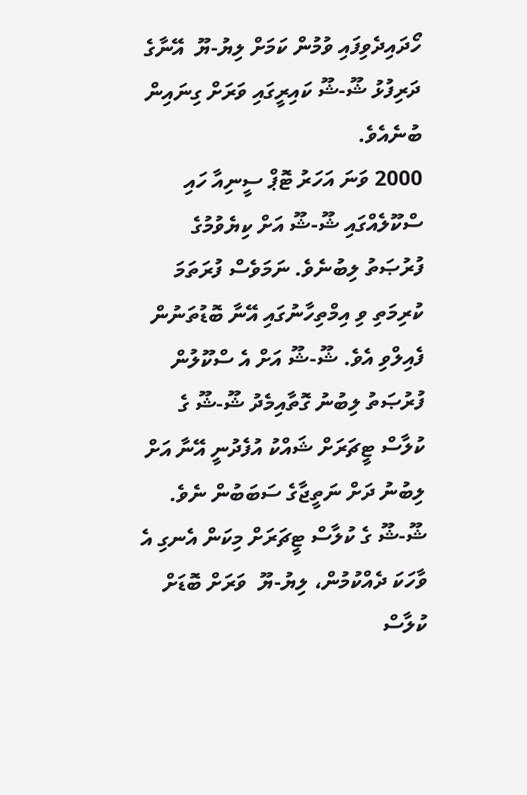ހޯދައިދެވިފައި ވުމުން ކަމަށް ލިޔު-ޔޫ  އޭނާގެ ދަރިފުޅު ޝޫ-ޝޫ ކައިރީގައި ވަރަށް ގިނައިން ބުނެއެވެ.
2000 ވަނަ އަހަރު ޓޮޕް ސީނިއާ ހައި ސްކޫލެއްގައި ޝޫ-ޝޫ އަށް ކިޔެވުމުގެ ފުރުޞަތު ލިބުނެވެ. ނަމަވެސް ފުރަތަމަ ކުރިމަތި ވި އިމްތިހާނުގައި އޭނާ ބޮޑުތަނުން ފެއިލްވި އެވެ. ޝޫ-ޝޫ އަށް އެ ސްކޫލުން ފުރުޞަތު ލިބުނު ގޮތާއިމެދު ޝޫ-ޝޫ ގެ ކުލާސް ޓީޗަރަށް ޝައްކު އުފެދުނީ އޭނާ އަށް ލިބުނު ދަށް ނަތީޖާގެ ސަބަބުން ނެވެ. ޝޫ-ޝޫ ގެ ކުލާސް ޓީޗަރަށް މިކަން އެނގި އެ ވާހަކަ ދެއްކުމުން، ލިޔު-ޔޫ  ވަރަށް ބޮޑަށް ކުލާސް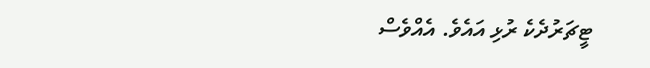ޓީޗަރުދެކެ ރުޅި އައެވެ. އެއްވެސް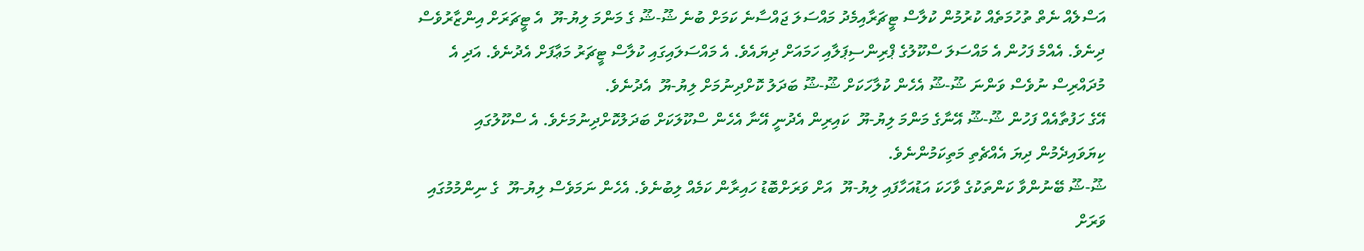އަސްލެއް ނެތް ތުހުމަތެއް ކުރުމުން ކުލާސް ޓީޗަރާއިމެދު މައްސަލަ ޖައްސާނެ ކަމަށް ބުނެ ޝޫ-ޝޫ ގެ މަންމަ ލިޔު-ޔޫ  އެ ޓީޗަރަށް އިންޒާރުވެސް ދިނެވެ. އެއްމެ ފަހުން އެ މައްސަލަ ސްކޫލުގެ ޕްރިންސިޕަލާއި ހަމައަށް ދިޔައެވެ. އެ މައްސަލައިގައި ކުލާސް ޓީޗަރު މަޢާފަށް އެދުނެވެ. އަދި އެ މުދައްރިސް ނުވެސް ވަންނަ ޝޫ-ޝޫ އެހެން ކުލާހަކަށް ޝޫ-ޝޫ ބަދަލު ކޮށްދިނުމަށް ލިޔު-ޔޫ  އެދުނެވެ.
އޭގެ ހަފުތާއެއް ފަހުން ޝޫ-ޝޫ އޭނާގެ މަންމަ ލިޔު-ޔޫ  ކައިރިން އެދުނީ އޭނާ އެހެން ސްކޫލަކަށް ބަދަލުކޮށްދިނުމަށެވެ. އެ ސްކޫލުގައި ކިޔަވައިދެމުން ދިޔަ އެއްޗެތި މަތިކަމުންނެވެ.
ޝޫ-ޝޫ ބޭނުންވާ ކަންތަކުގެ ވާހަކަ އަޑުއަހާފައި ލިޔު-ޔޫ  އަށް ވަރަށްބޮޑު ހައިރާން ކަމެއް ލިބުނެވެ. އެހެން ނަމަވެސް ލިޔު-ޔޫ  ގެ ނިންމުމުގައި ވަރަށް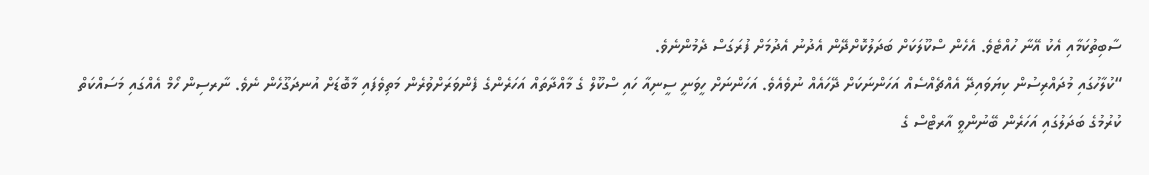ސާބިތުކަމާއި އެކު އޭނާ ހުއްޓެވެ. އެހެން ސްކޫލަކަށް ބަދަލުކޮށްދޭން އެދުނު އެދުމަށް ފުރަގަސް ދެމުންނެވެ.
“ކުލާހުގައި މުދައްރިސުން ކިޔަވައިދޭ އެއްޗެއްސެއް އަހަންނަކަށް ދޭހައެއް ނުވެއެވެ. އަހަންނަށް ހީވަނީ ސީނިއާ ހައި ސްކޫލް ގެ މާއްދާތައް އަހަރެންގެ ފެންވަރަށްވުރެން މަތިވެފައި މާބޮޑަށް އުނދަގޫހެން ނެވެ. ނާރސިން ހޯމް އެއްގައި މަސައްކަތް ކުރުމުގެ ބަދަލުގައި އަހަރެން ބޭނުންވީ އާރޓްސް ގެ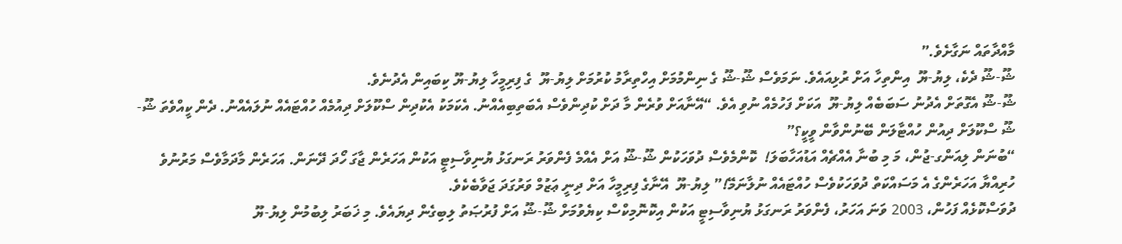މާއްދާތައް ނަގާށެވެ.”
ޝޫ-ޝޫ ދެކެ، ލިޔު-ޔޫ  އިންތިހާ އަށް ރުޅިއައެވެ. ނަމަވެސް ޝޫ-ޝޫ ގެ ނިންމުމަށް އިހްތިރާމު ކުރުމަށް ލިޔު-ޔޫ  ގެ ފިރިމީހާ ލިޔު-ޔޫ ކިބައިން އެދުނެވެ.
ޝޫ-ޝޫ އެގޮތަށް އެދުނު ސަބަބެއް ލިޔު-ޔޫ  އަކަށް ފަހުމެއް ނުވި އެވެ. “އޭނާއަށް ވުރެން މާ ދަށް ކުދިންވެސް އެބަތިބިއެއްނު. އެކަމަކު އެކުދިން ސްކޫލަށް ދިއުމެއް ހުއްޓައެއް ނުލައެއްނު. ދެން ކީއްވެތަ ޝޫ-ޝޫ ސްކޫލަށް ދިއުން ހުއްޓާލަން ބޭނުންވާން ވީކީ؟”
“ބުނަން ލިއަންގ-ޖުން، މަ މި ބުނާ އެއްޗެއް އަޑުއަހާބަލަ!  ކޮންމެވެސް ދުވަހަކުން ޝޫ-ޝޫ އަށް އެއްމެ ފެންވަރު ރަނގަޅު ޔުނިވާސިޓީ އަކުން އަހަރެން ޖާގަ ހޯދަ ދޭނަން. އަހަރެން މާދަމާވެސް މަރުނުވެ ހުރިއްޔާ އަހަރެންގެ އެ މަސައްކަތް ދުވަހަކުވެސް ހުއްޓައެއް ނުލާނަމޭ!” ލިޔު-ޔޫ  އޭނާގެ ފިރިމީހާ އަށް ދިނީ ޢަޒުމް ވަރުގަދަ ޖަވާބެކެވެ.
ދުވަސްކޮޅެއް ފަހުން، 2003 ވަނަ އަހަރު، ފެންވަރު ރަނގަޅު ޔުނިވާސިޓީ އަކުން އިކޮނޮމިކްސް ކިޔެވުމަށް ޝޫ-ޝޫ އަށް ފުރުޞަތު ލިބިގެން ދިޔައެވެ. މި ޚަބަރު ލިބުމުން ލިޔު-ޔޫ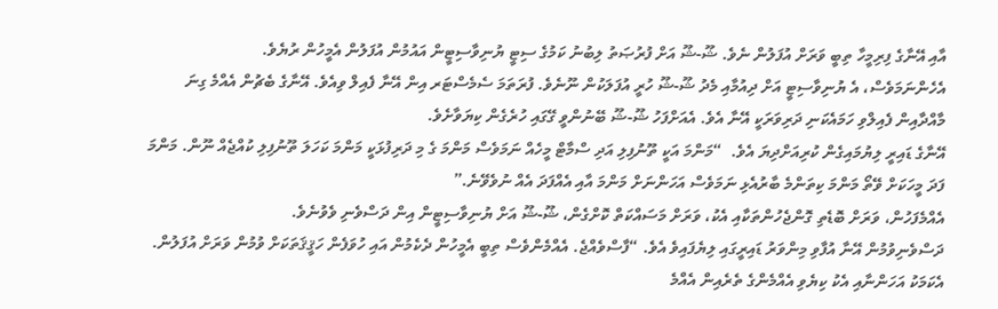އާއި އޭނާގެ ފިރިމީހާ ތިބީ ވަރަށް އުފަލުން ނެވެ. ޝޫ-ޝޫ އަށް ފުރުޞަތު ލިބުނު ކަމުގެ ސިޓީ ޔުނިވާސިޓީން އައުމުން އުފަލުން އެމީހުން ރުޔެވެ.
އެހެންނަމަވެސް، އެ ޔުނިވާސިޓީ އަށް ދިއުމާއި މެދު ޝޫ-ޝޫ ހުރީ އުފަލަކުން ނޫނެވެ. ފުރަތަމަ ސެމެސްޓަރ އިން އޭނާ ފެއިލް ވިއެވެ. އޭނާގެ ބެޗުން އެއްމެ ގިނަ މާއްދާއިން ފެއިލްވި ހަމައެކަނި ދަރިވަރަކީ އޭނާ އެވެ. އެއަށްފަހު ޝޫ-ޝޫ ބޭނުންވީ ގޭގައި ހުރެގެން ކިޔަވާށެވެ.
އޭނާގެ ޑައިރީ ލިޔުމައިގެން ކުރިއަށްދިޔަ އެވެ.  “މަންމަ އަކީ ތޫނުފިލި އަދި ސްމާޓް މީހެއް ނަމަވެސް މަންމަ ގެ މި ދަރިފުޅަކީ މަންމަ ކަހަލަ ތޫނުފިލި ކުއްޖެއް ނޫން. މަންމަ ފަދަ މީހަކަށް ވޭތޯ މަންމަ ކިތަންމެ ބާރުއެޅި ނަމަވެސް އަހަންނަށް މަންމަ އާއި އެއްފަދަ އެއް ނުވެވޭނެ.”
އެއްމެފަހުން، ވަރަށް ބޮޑެތި ގޮންޖެހުންތަކާއި އެކު، ވަރަށް މަސައްކަތް ކޮށްގެން، ޝޫ-ޝޫ އަށް ޔުނިވާސިޓީން އިން ދަސްވެނި ވެވުނެވެ.
ދަސްވެނިވުމުން އޭނާ އުފާވި މިންވަރު ޑައިރީގައި ލިޔެފައިވެ އެވެ. “ފާސްވެއްޖެ. އެއްމެންވެސް ތިބީ އެމީހުން ދެކެމުން އައި ހުވަފެން ހަޤީޤަތަކަށް ވުމުން ވަރަށް އުފަލުން. އެކަމަކު އަހަންނާއި އެކު ކިޔެވި އެއްމެންގެ ތެރެއިން އެއްމެ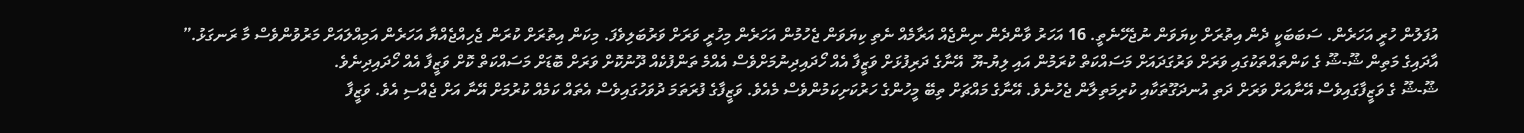އުފަލުން ހުރީ އަހަރެން. ސަބަބަކީ ދެން އިތުރަށް ކިޔަވަން ނުޖެހޭނެތީ. 16 އަހަރު ވާންދެން ނިންޖެއް އަރާމެއް ނެތި ކިޔަވަން ޖެހުމުން އަހަރެން މިހުރީ ވަރަށް ވަރުބަލިވެފަ. މިކަން އިތުރަށް ކުރަން ޖެހިއްޖެއްޔާ އަހަރެން އަމިއްލައަށް މަރުވުންވެސް މާ ރަނގަޅު.”
އާދައިގެ މަތިން ޝޫ-ޝޫ ގެ ކަންތައްތަކުގައި ވަރަށް ވަރުގަދައަށް މަސައްކަތް ކުރަމުން އައި ލިޔު-ޔޫ  އޭނާގެ ދަރިފުޅަށް ވަޒީފާ އެއް ހޯދައިދިނުމަށްވެސް އެއްމެ ތަންފުކެއް ދޫނުކޮށް ވަރަށް ބޮޑަށް މަސައްކަތް ކޮށް ވަޒީފާ އެއް ހޯދައިދިނެވެ.
ޝޫ-ޝޫ ގެ ވަޒީފާގައިވެސް އޭނާއަށް ވަރަށް ދަތި އުނދަގޫތަކާއި ކުރިމަތިލާން ޖެހުނެވެ. އޭނާގެ މައްޗަށް ތިބޭ މީހުންގެ ހަރުކަށިކަމުންވެސް މެއެވެ. ވަޒީފާގެ ފުރަތަމަ ދުވަހުގައިވެސް އެތައް ކަމެއް ކުރުމަށް އޭނާ އަށް ޖެއްސި އެވެ. ވަޒީފާ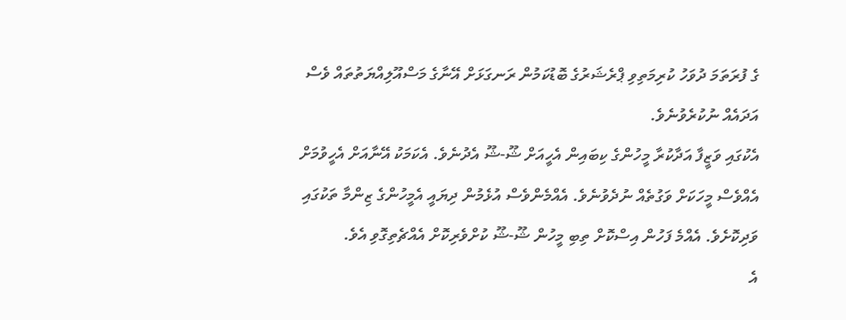ގެ ފުރަތަމަ ދުވަހު ކުރިމަތިވި ޕްރެޝަރުގެ ބޮޑުކަމުން ރަނގަޅަށް އޭނާގެ މަސްއޫލިއްޔަތުތައް ވެސް އަދައެއް ނުކުރެވުނެވެ.
އެކުގައި ވަޒީފާ އަދާކުރާ މީހުންގެ ކިބައިން އެހީއަށް ޝޫ-ޝޫ އެދުނެވެ. އެކަމަކު އޭނާއަށް އެހީވުމަށް އެއްވެސް މީހަކަށް ވަގުތެއް ނުދެވުނެވެ. އެއްމެންވެސް އުޅެމުން ދިޔައީ އެމީހުންގެ ޒިންމާ ތަކުގައި ވަދިކޮށެވެ. އެއްމެ ފަހުން އިސްކޮށް ތިބި މީހުން ޝޫ-ޝޫ ކުށްވެރިކޮށް އެއްޗެތިގޮވި އެވެ.
އެ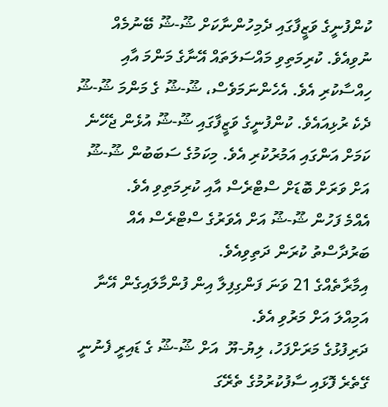ކުންފުނީގެ ވަޒީފާގައި ދެމިހުންނާކަށް ޝޫ-ޝޫ ބޭނުމެއް ނުވިއެވެ. ކުރިމަތިވި މައްސަލަތައް އޭނާގެ މަންމަ އާއި ހިއްސާކުރި އެވެ. އެހެންނަމަވެސް، ޝޫ-ޝޫ ގެ މަންމަ ޝޫ-ޝޫ ދެކެ ރުޅިއައެވެ. ކުންފުނީގެ ވަޒީފާގައި ޝޫ-ޝޫ އުޅެން ޖެހޭނެ ކަމަށް އަންގައި އަމުރުކުރި އެވެ. މިކަމުގެ ސަބަބުން ޝޫ-ޝޫ އަށް ވަރަށް ބޮޑަށް ސްޓްރެސް އާއި ކުރިމަތިވި އެވެ.
އެއްމެ ފަހުން ޝޫ-ޝޫ އަށް އެވަރުގެ ސްޓްރެސް އެއް ބަރުދާސްތު ކުރަން ދަތިވިއެވެ.
އިމާރާތެއްގެ 21 ވަނަ ފަންގިފިލާ އިން ފުންމާލައިގެން އޭނާ އަމިއްލަ އަށް މަރުވި އެވެ.
ދަރިފުޅުގެ މަރަށްފަހު، ލިޔު-ޔޫ  އަށް ޝޫ-ޝޫ ގެ ޑައިރީ ފެނުނީ ގޭތެރެ ފޮޅައި ސާފުކުރުމުގެ ތެރޭގަ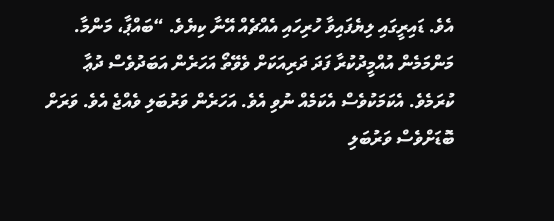އެވެ. ޑައިރީގައި ލިޔެފައިވާ ހުރިހައި އެއްޗެއް އޭނާ ކިޔެވެ. “ބައްޕާ، މަންމާ. މަންމަމެން އުއްމީދުކުރާ ފަދަ ދަރިއަކަށް ވެވޭތޯ އަހަރެން އަބަދުވެސް ދުޢާ ކުރަމެވެ. އެކަމަކުވެސް އެކަމެއް ނުވި އެވެ. އަހަރެން ވަރުބަލި ވެއްޖެ އެވެ. ވަރަށް ބޮޑަށްވެސް ވަރުބަލި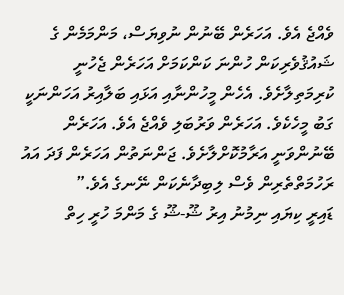ވެއްޖެ އެވެ. އަހަރެން ބޭނުން ނުވިޔަސް، މަންމަމެން ގެ ޝައުޤުވެރިކަން ހުންނަ ކަންކަމަށް އަހަރެން ޖެހުނީ ކުރިމަތިލާށެވެ. އެހެން މީހުންނާއި އަޅައި ބަލާއިރު އަހަންނަކީ ގަބު މީހެކެވެ. އަހަރެން ވަރުބަލި ވެއްޖެ އެވެ. އަހަރެން ބޭނުންވަނީ އަރާމުކޮށްލާށެވެ. ޖަންނަތުން އަހަރެން ފަދަ އައު ރަހުމަތްތެރިން ވެސް ލިބިދާނެކަން ނޭނގެ އެވެ.”
ޑައިރީ ކިޔައި ނިމުނު އިރު ޝޫ-ޝޫ ގެ މަންމަ ހުރީ ހިތް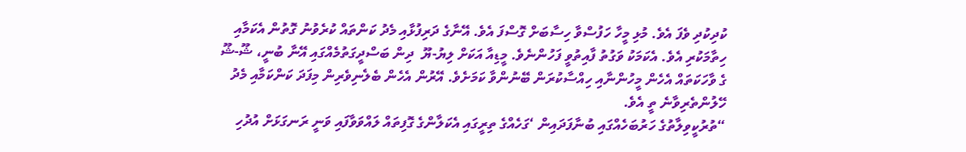ކުދިކުދި ވެފަ އެވެ. މުޅި މީހާ ހަފުސްވާ ހިސާބަށް ގޮސްފަ އެވެ. އޭނާގެ ދަރިފުޅާއި މެދު ކަންތައް ކުރެވުނު ގޮތުން އެކަމާއި ހިތާމަކުރި އެވެ. އެކަމަކު ވަގުތު ފާއިތުވީ ފަހުންނެވެ. މީޑިއާ އަކަށް ލިޔު-ޔޫ  ދިން ބަސްދީގަތުމެއްގައި އޭނާ ބުނީ، ޝޫ-ޝޫ ގެ ވާހަކަތައް އެހެން މީހުންނާއި ހިއްސާކުރަން ބޭނުންވާ ކަމަށެވެ. އޭރުން އެހެން ބެލެނިވެރިން މިފަދަ ކަންކަމާއި މެދު ހޭލުންތެރިވާނެ ތީ އެވެ.
“ތުރުކީވިލާތުގެ ހަރުބަހެއްގައި ބުނާފަދައިން ‘ގަހެއްގެ ތިރީގައި އެކަލާންގެ ގޮފިތައް ލައްވަވާފައި ވަނީ ރަނގަޅަށް އުދުހި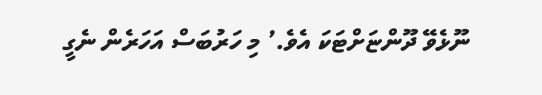ނޫޅެވޭ ދޫންޏަށްޓަކަ އެވެ.’ މި ހަރުބަސް އަހަރެން ނެގީ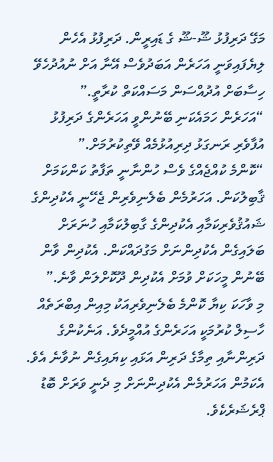މަގޭ ދަރިފުޅު ޝޫ-ޝޫ ގެ ޑައިރީން. ދަރިފުޅު އެހެން ލިޔެފައިވަނީ އަހަރެން އަބަދުވެސް އޭނާ އަށް ނުއުދުހެވޭ ހިސާބަށް އުދުއްސަން މަސައްކަތް ކުރާތީ.”
“އަހަރެން ހަމައެކަނި ބޭނުންވީ އަހަރެންގެ ދަރިފުޅު އުފާވެރި ރަނގަޅު ދިރިއުޅުމެއް ވޭތިކުރުމަށް.”
“ކޮންމެ ކުއްޖެއްގެ ވެސް ހުންނާނީ ތަފާތު ކަންކަމަށް ޤާބިލުކަން. އަހަރުމެން ބެލެނިވެރިން ޖެހޭނީ އެކުދިންގެ ޝައުޤުވެރިކަމާއި އެކުދިންގެ ގާބިލުކަމާއި ހުނަރަށް ބަލައިގެން އެކުދިންނަށް މަގުދައްކަން. އެކުދިން ވާން ބޭނުން މީހަކަށް ވުމަށް އެކުދިން ދޫކޮށްލަން ވާނެ.”
މި ވާހަކަ ކިޔާ ކޮންމެ ބެލެނިވެރިއަކު މިއިން އިބްރަތެއް ހާސިލް ކުރުމަކީ އަހަރެންގެ އުއްމީދެވެ. އަނެކުންގެ ދަރިންނާއި ތިމާގެ ދަރިން އަޅައި ކިޔައިގެން ނުވާނެ އެވެ. އެކަމުން އަހަރުމެން އެކުދިންނަށް މި ދެނީ ވަރަށް ބޮޑު ޕްރެޝަރެކެވެ.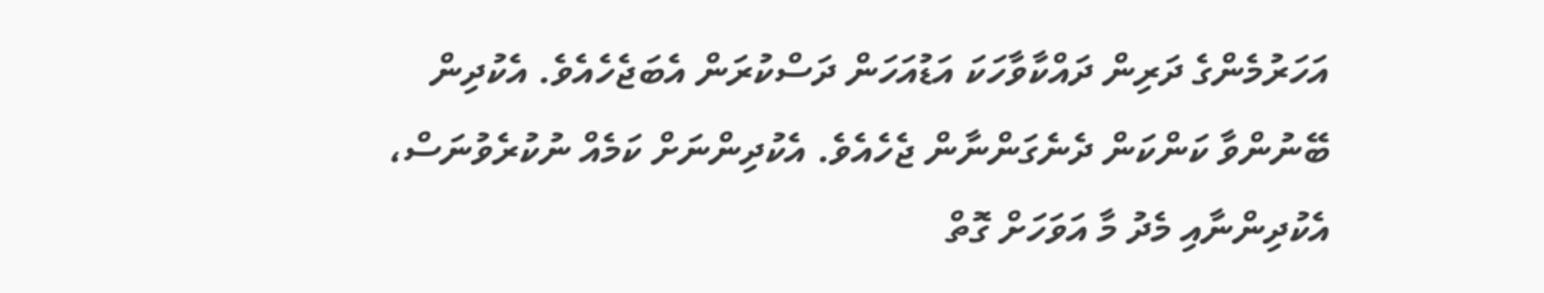އަހަރުމެންގެ ދަރިން ދައްކާވާހަކަ އަޑުއަހަން ދަސްކުރަން އެބަޖެހެއެވެ. އެކުދިން ބޭނުންވާ ކަންކަން ދެނެގަންނާން ޖެހެއެވެ. އެކުދިންނަށް ކަމެއް ނުކުރެވުނަސް، އެކުދިންނާއި މެދު މާ އަވަހަށް ގޮތް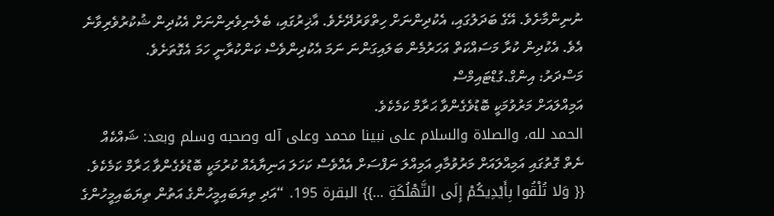ނުނިންމާށެވެ. އޭގެ ބަދަލުގައި، އެކުދިންނަށް ހިތްވަރުދޭށެވެ. އާޚިރުގައި، ބެލެނިވެރިންނަށް އެކުދިން ޝުކުރުވެރިވާނެ އެވެ. އެކުދިން ކުރާ މަސައްކަތް އަހަރުމެން ބަލައިގަންނަ ނަމަ އެކުދިންވެސް ކަންކުރާނީ ހަމަ އެގޮތަށެވެ.
މަސްދަރު: އިންގް.ގުޑްޓައިމްސް
އަމިއްލައަށް މަރުވުމަކީ ބޮޑުވެގެންވާ ޙަރާމް ކަމެކެވެ.
الحمد لله، والصلاة والسلام على نبينا محمد وعلى آله وصحبه وسلم وبعد: ޝައްކެއް ނެތް ގޮތުގައި އަމިއްލައަށް މަރުވުމާއި އަމިއްލަ ނަފްސަށް އެއްވެސް ކަހަލަ އަނިޔާއެއް ކުރުމަކީ ބޮޑުވެގެންވާ ޙަރާމް ކަމެކެވެ. {{ وَلا تُلْقُوا بِأَيْدِيكُمْ إِلَى التَّهْلُكَةِ …}} البقرة 195. “އަދި ތިޔަބައިމީހުންގެ އަތުން ތިޔަބައިމީހުންގެ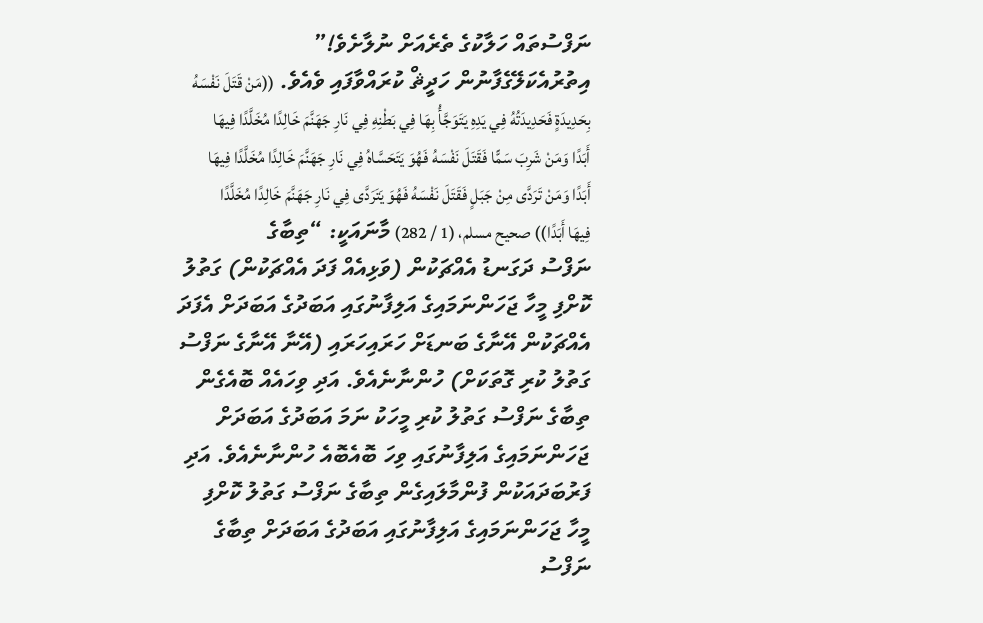ނަފްސުތައް ހަލާކުގެ ތެރެއަށް ނުލާށެވެ!” އިތުރުއެކަލޭގެފާނުން ހަދީޘް ކުރައްވާފައި ވެއެވެ. ((مَنْ قَتَلَ نَفْسَهُ بِحَدِيدَةٍ فَحَدِيدَتُهُ فِي يَدِهِ يَتَوَجَّأُ بِهَا فِي بَطْنِهِ فِي نَارِ جَهَنَّمَ خَالِدًا مُخَلَّدًا فِيهَا أَبَدًا وَمَنْ شَرِبَ سَمًّا فَقَتَلَ نَفْسَهُ فَهُوَ يَتَحَسَّاهُ فِي نَارِ جَهَنَّمَ خَالِدًا مُخَلَّدًا فِيهَا أَبَدًا وَمَنْ تَرَدَّى مِنْ جَبَلٍ فَقَتَلَ نَفْسَهُ فَهُوَ يَتَرَدَّى فِي نَارِ جَهَنَّمَ خَالِدًا مُخَلَّدًا فِيهَا أَبَدًا)) صحيح مسلم، (1 / 282) މާނައަކީ: “ތިބާގެ ނަފްސު ދަގަނޑު އެއްޗަކުން (ވަޅިއެއް ފަދަ އެއްޗަކުން) ގަތުލު ކޮށްފި މީހާ ޖަހަންނަމައިގެ އަލިފާނުގައި އަބަދުގެ އަބަދަށް އެފަދަ އެއްޗަކުން އޭނާގެ ބަނޑަށް ހަރައިހަރައި (އޭނާ އޭނާގެ ނަފްސު ގަތުލު ކުރި ގޮތަކަށް) ހުންނާނެއެވެ. އަދި ވިހައެއް ބޮއެގެން ތިބާގެ ނަފްސު ގަތުލު ކުރި މީހަކު ނަމަ އަބަދުގެ އަބަދަށް ޖަހަންނަމައިގެ އަލިފާނުގައި ވިހަ ބޮއެބޮއެ ހުންނާނެއެވެ. އަދި ފަރުބަދައަކުން ފުންމާލައިގެން ތިބާގެ ނަފްސު ގަތުލު ކޮށްފި މީހާ ޖަހަންނަމައިގެ އަލިފާނުގައި އަބަދުގެ އަބަދަށް ތިބާގެ ނަފްސު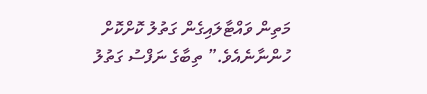މަތިން ވައްޓާލައިގެން ގަތުލު ކޮށްކޮށް ހުންނާނެއެވެ.” ތިބާގެ ނަފްސު ގަތުލު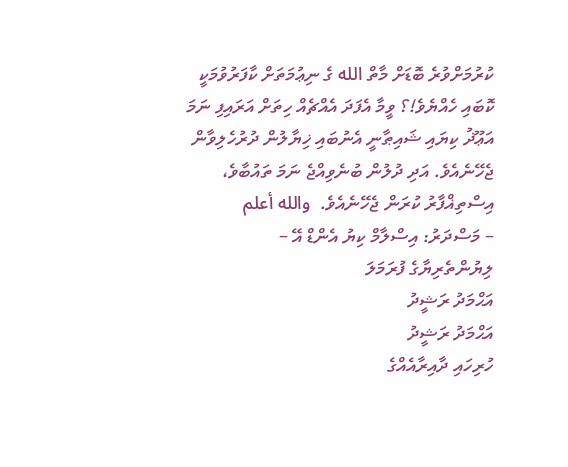ކުރުމަށްވުރެ ބޮޑަށް މާތް الله ގެ ނިޢުމަތަށް ކާފަރުވުމަކީ ކޮބައި ހެއްޔެވެ!؟ ވީމާ އެފަދަ އެއްޗެއް ހިތަށް އަރައިފި ނަމަ އަޢޫޛު ކިޔައި ޝައިޠާނީ އެނުބައި ޚިޔާލުން ދުރުހެލިވާން ޖެހޭނެއެވެ. އަދި ދުލުން ބުނެވިއްޖެ ނަމަ ތައުބާވެ، އިސްތިޣްފާރު ކުރަން ޖެހޭނެއެވެ.  والله أعلم
– މަސްދަރު: އިސްލާމް ކިޔު އެންޑް އޭ –
ލިޔުންތެރިޔާގެ ފުރަމަލަ
އަޙްމަދު ރަޝީދު
އަޙްމަދު ރަޝީދު
ހުރިހައި ދާއިރާއެއްގެ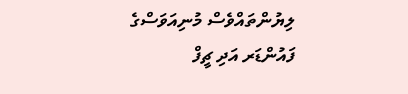ލިޔުންތައްވެސް މުނިއަވަސްގެ ފައުންޑަރ އަދި ޗީފް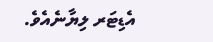އެޑިޓަރ ލިޔާނެއެވެ.